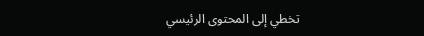تخطي إلى المحتوى الرئيسي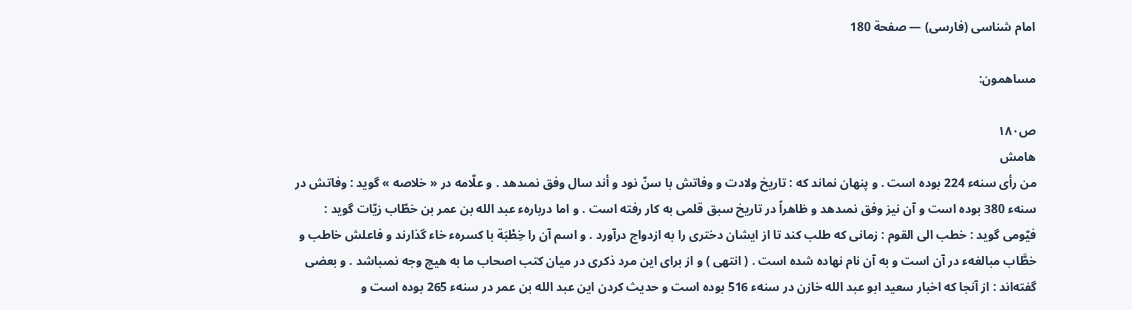امام شناسى (فارسى) — صفحة 180

مساهمون:

ص١٨٠
هامش
من رأى سنهء 224 بوده است . و پنهان نماند كه : تاريخ ولادت و وفاتش با سنّ نود و أند سال وفق نمىدهد . و علّامه در « خلاصه » گويد : وفاتش در سنهء 380 بوده است و آن نيز وفق نمىدهد و ظاهراً در تاريخ سبق قلمى به كار رفته است . و اما دربارهء عبد الله بن عمر بن خطّاب زيّات گويد : فيّومى گويد : خطب الى القوم : زمانى كه طلب كند تا از ايشان دخترى را به ازدواج درآورد . و اسم آن را خِطْبَة با كسرهء خاء گذارند و فاعلش خاطب و خطَّاب مبالغهء در آن است و به آن نام نهاده شده است . ( انتهى ) و از براى اين مرد ذكرى در ميان كتب اصحاب ما به هيچ وجه نمىباشد . و بعضى گفته‌اند : از آنجا كه اخبار سعيد ابو عبد الله خازن در سنهء 516 بوده است و حديث كردن اين عبد الله بن عمر در سنهء 265 بوده است و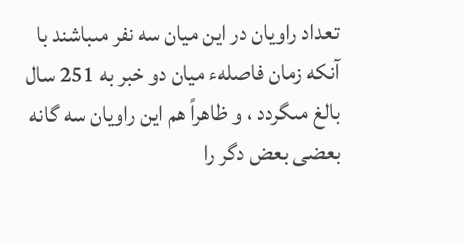تعداد راويان در اين ميان سه نفر مىباشند با آنكه زمان فاصلهء ميان دو خبر به 251 سال بالغ مىگردد ، و ظاهراً هم اين راويان سه گانه بعضى بعض دگر را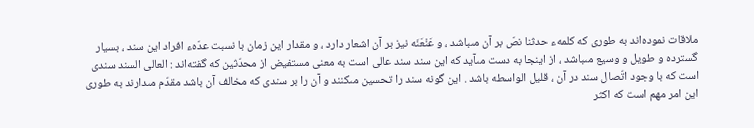ملاقات نموده‌اند به طورى كه كلمهء حدثنا نصّ بر آن مىباشد ، و عَنْعَنَه نيز بر آن اشعار دارد ، و مقدار اين زمان با نسبت عدّهء افراد اين سند ، بسيار گسترده و طويل و وسيع مىباشد ، از اينجا به دست مىآيد كه اين سند سند عالى است به معنى مستفيض از محدّثين كه گفته‌اند : العالى السند سندى است كه با وجود اتّصال سند در آن ، قليل الواسطه باشد . اين گونه سند را تحسين مىكنند و آن را بر سندى كه مخالف آن باشد مقدّم مىدارند به طورى اين امر مهم است كه اكثر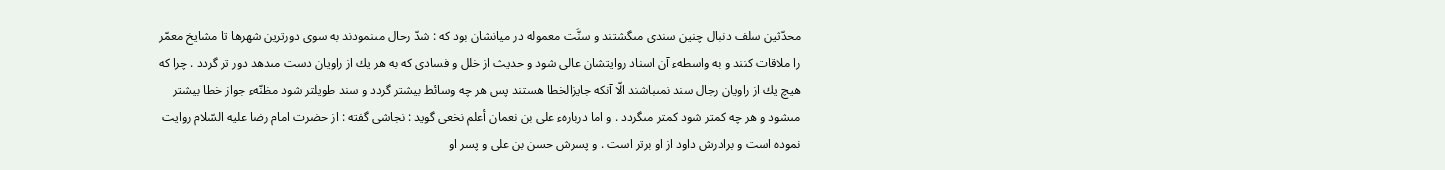محدّثين سلف دنبال چنين سندى مىگشتند و سنَّت معموله در ميانشان بود كه : شدّ رحال مىنمودند به سوى دورترين شهرها تا مشايخ معمّر را ملاقات كنند و به واسطهء آن اسناد روايتشان عالى شود و حديث از خلل و فسادى كه به هر يك از راويان دست مىدهد دور تر گردد . چرا كه هيچ يك از راويان رجال سند نمىباشند الّا آنكه جايزالخطا هستند پس هر چه وسائط بيشتر گردد و سند طويلتر شود مظنّهء جواز خطا بيشتر مىشود و هر چه كمتر شود كمتر مىگردد . و اما دربارهء على بن نعمان أعلم نخعى گويد : نجاشى گفته : از حضرت امام رضا عليه السّلام روايت نموده است و برادرش داود از او برتر است . و پسرش حسن بن على و پسر او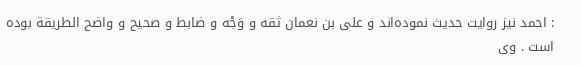: احمد نيز روايت حديث نموده‌اند و على بن نعمان ثقه و وَجْه و ضابط و صحيح و واضح الطريقة بوده است . وى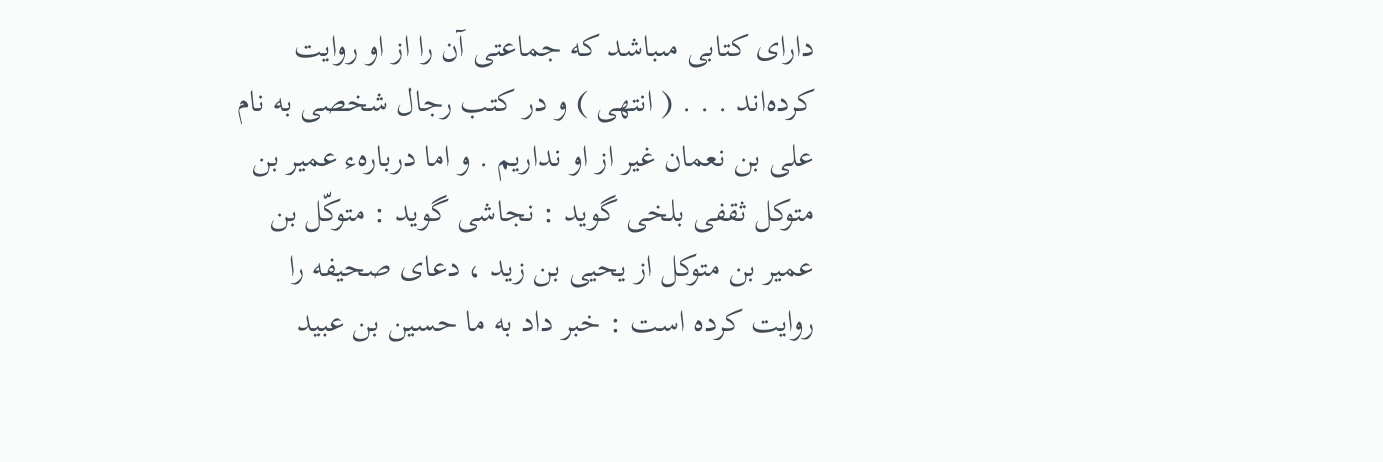داراى كتابى مىباشد كه جماعتى آن را از او روايت كرده‌اند . . . ( انتهى ) و در كتب رجال شخصى به نام على بن نعمان غير از او نداريم . و اما دربارهء عمير بن متوكل ثقفى بلخى گويد : نجاشى گويد : متوكّل بن عمير بن متوكل از يحيى بن زيد ، دعاى صحيفه را روايت كرده است : خبر داد به ما حسين بن عبيد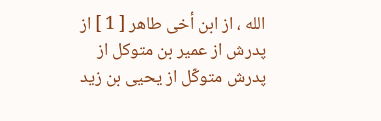الله ، از ابن أخى طاهر [ 1 ] از پدرش از عمير بن متوكل از پدرش متوكّل از يحيى بن زيد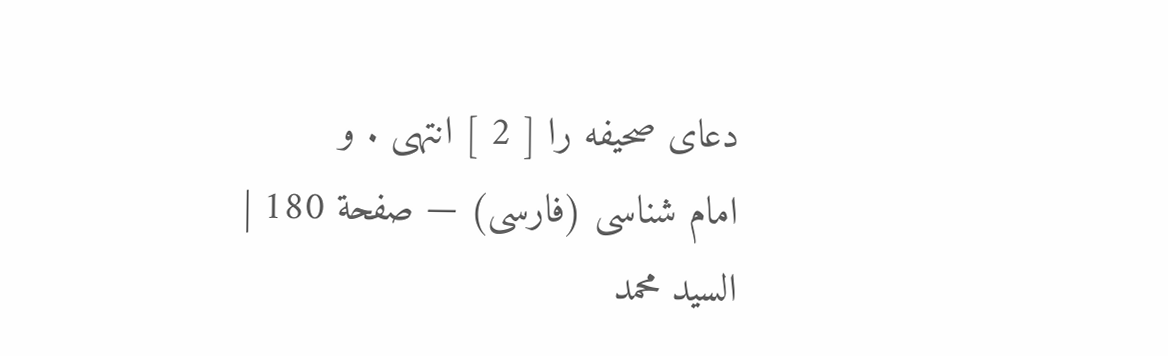دعاى صحيفه را [ 2 ] انتهى . و
امام شناسى (فارسى) — صفحة 180 | السيد محمد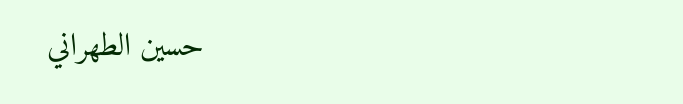حسين الطهراني